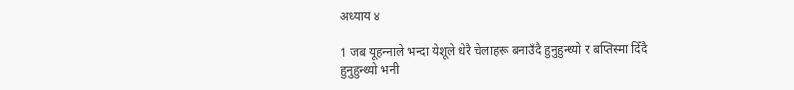अध्याय ४

1 जब यूहन्‍नाले भन्‍दा येशूले धेरै चेलाहरू बनाउँदै हुनुहुन्‍थ्‍यो र बप्‍तिस्‍मा दिँदै हुनुहुन्‍थ्‍यो भनी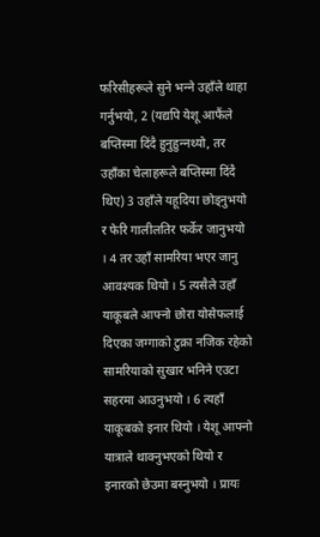फरिसीहरूले सुने भन्‍ने उहाँले थाहा गर्नुभयो, 2 (यद्यपि येशू आफैंले बप्‍तिस्‍मा दिंदै हुनुहुन्‍नथ्यो, तर उहाँका चेलाहरूले बप्‍तिस्‍मा दिंदै थिए) 3 उहाँले यहूदिया छोड्नुभयो र फेरि गालीलतिर फर्केर जानुभयो । 4 तर उहाँ सामरिया भएर जानु आवश्‍यक थियो । 5 त्‍यसैले उहाँ याकूबले आफ्नो छोरा योसेफलाई दिएका जग्‍गाको टुक्रा नजिक रहेको सामरियाको सुखार भनिने एउटा सहरमा आउनुभयो । 6 त्यहाँ याकूबको इनार थियो । येशू आफ्नो यात्राले थाक्‍नुभएको थियो र इनारको छेउमा बस्‍नुभयो । प्रायः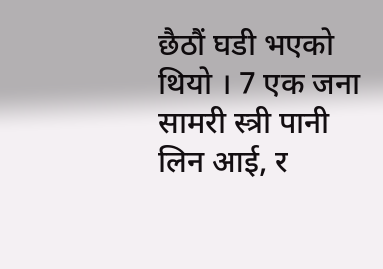छैठौं घडी भएको थियो । 7 एक जना सामरी स्‍‍त्री पानी लिन आई, र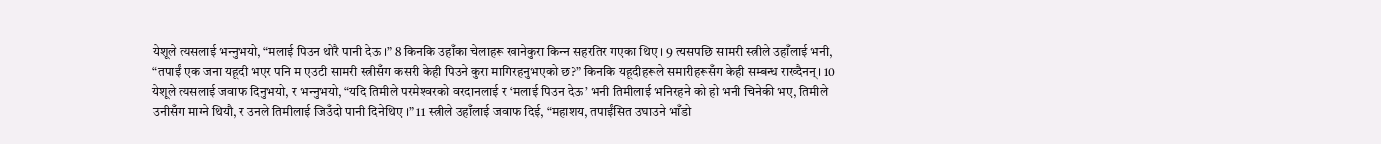येशूले त्यसलाई भन्‍नुभयो, “मलाई पिउन थोरै पानी देऊ ।” 8 किनकि उहाँका चेलाहरू खानेकुरा किन्‍न सहरतिर गएका थिए । 9 त्‍यसपछि सामरी स्‍‍त्रीले उहाँलाई भनी, “तपाईं एक जना यहूदी भएर पनि म एउटी सामरी स्‍‍त्रीसँग कसरी केही पिउने कुरा मागिरहनुभएको छ?” किनकि यहूदीहरूले समारीहरूसँग केही सम्बन्ध राख्दैनन्। 10 येशूले त्यसलाई जवाफ दिनुभयो, र भन्‍नुभयो, “यदि तिमीले परमेश्‍वरको वरदानलाई र ‘मलाई पिउन देऊ’ भनी तिमीलाई भनिरहने को हो भनी चिनेकी भए, तिमीले उनीसँग माग्‍ने थियौ, र उनले तिमीलाई जिउँदो पानी दिनेथिए ।” 11 स्‍‍त्रीले उहाँलाई जवाफ दिई, “महाशय, तपाईंसित उघाउने भाँडो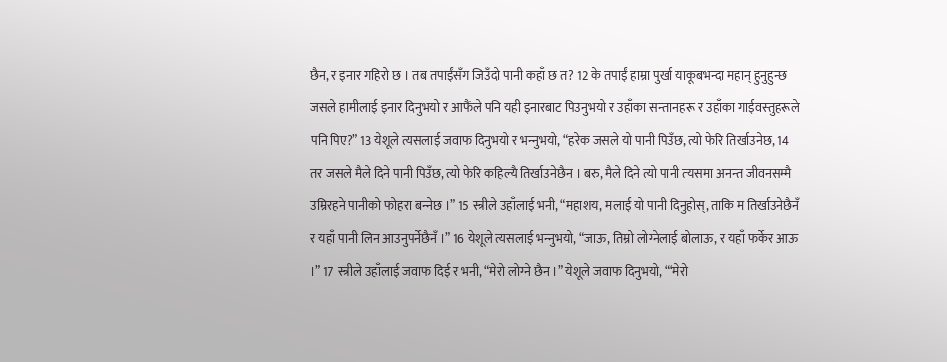छैन, र इनार गहिरो छ । तब तपाईंसँग जिउँदो पानी कहाँ छ त? 12 के तपाईं हाम्रा पुर्खा याकूबभन्‍दा महान् हुनुहुन्‍छ जसले हामीलाई इनार दिनुभयो र आफैंले पनि यही इनारबाट पिउनुभयो र उहाँका सन्‍तानहरू र उहाँका गाईवस्‍तुहरूले पनि पिए?” 13 येशूले त्यसलाई जवाफ दिनुभयो र भन्‍नुभयो, “हरेक जस‍ले यो पानी पिउँछ, त्यो फेरि तिर्खाउनेछ, 14 तर जसले मैले दिने पानी पिउँछ, त्यो फेरि कहिल्यै तिर्खाउनेछैन । बरु, मैले दिने त्यो पानी त्‍यसमा अनन्‍त जीवनसम्‍मै उम्रिरहने पानीको फोहरा बन्‍नेछ ।” 15 स्‍‍त्रीले उहाँलाई भनी, “महाशय, मलाई यो पानी दिनुहोस्, ताकि म तिर्खाउनेछैनँ र यहाँ पानी लिन आउनुपर्नेछैनँ ।” 16 येशूले त्यसलाई भन्‍नुभयो, “जाऊ, तिम्रो लोग्‍नेलाई बोलाऊ, र यहाँ फर्केर आऊ ।” 17 स्‍‍त्रीले उहाँलाई जवाफ दिई र भनी, “मेरो लोग्‍ने छैन ।” येशूले जवाफ दिनुभयो, “‘मेरो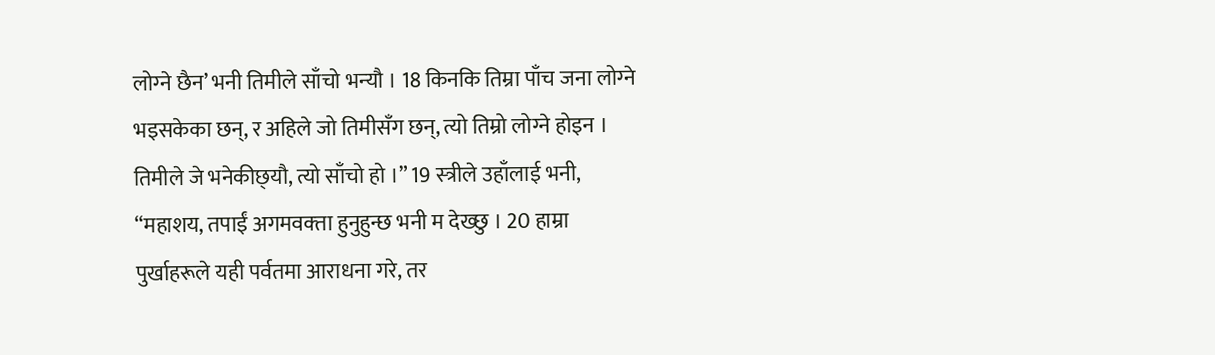लोग्‍ने छैन’ भनी तिमीले साँचो भन्‍यौ । 18 किनकि तिम्रा पाँच जना लोग्‍ने भइसकेका छन्, र अहिले जो तिमीसँग छन्, त्यो तिम्रो लोग्‍ने होइन । तिमीले जे भनेकीछ्‍यौ, त्यो साँचो हो ।” 19 स्‍‍त्रीले उहाँलाई भनी, “महाशय, तपाईं अगमवक्‍ता हुनुहुन्छ भनी म देख्छु । 20 हाम्रा पुर्खाहरूले यही पर्वतमा आराधना गरे, तर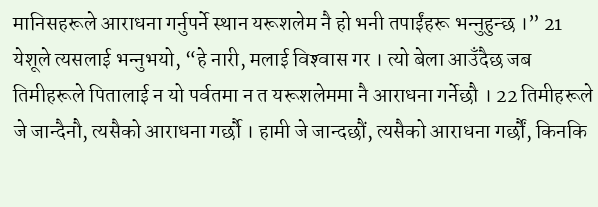मानिसहरूले आराधना गर्नुपर्ने स्‍थान यरूशलेम नै हो भनी तपाईंहरू भन्‍नुहुन्छ ।” 21 येशूले त्यसलाई भन्‍नुभयो, “हे नारी, मलाई विश्‍वास गर । त्यो बेला आउँदैछ जब तिमीहरूले पितालाई न यो पर्वतमा न त यरूशलेममा नै आराधना गर्नेछौ । 22 तिमीहरूले जे जान्दैनौ, त्यसैको आराधना गर्छौ । हामी जे जान्दछौं, त्यसैको आराधना गर्छौं, किनकि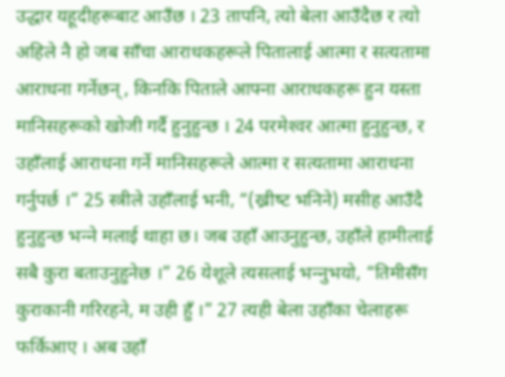उद्धार यहूदीहरूबाट आउँछ । 23 तापनि, त्यो बेला आउँदैछ र त्यो अहिले नै हो जब साँचा आराधकहरूले पितालाई आत्‍मा र सत्‍यतामा आराधना गर्नेछन् , किनकि पिताले आफ्ना आराधकहरू हुन यस्‍ता मानिसहरूको खोजी गर्दै हुनुहुन्‍छ । 24 परमेश्‍वर आत्‍मा हुनुहुन्‍छ, र उहाँलाई आराधना गर्ने मानिसहरूले आत्‍मा र सत्‍यतामा आराधना गर्नुपर्छ ।” 25 स्‍‍त्रीले उहाँलाई भनी, “(ख्रीष्‍ट भनिने) मसीह आउँदै हुनुहुन्‍छ भन्‍ने मलाई थाहा छ। जब उहाँ आउनुहुन्‍छ, उहाँले हामीलाई सबै कुरा बताउनुहुनेछ ।” 26 येशूले त्यसलाई भन्‍नुभयो, “तिमीसँग कुराकानी गरिरहने, म उही हुँ ।” 27 त्‍यही बेला उहाँका चेलाहरू फर्किआए । अब उहाँ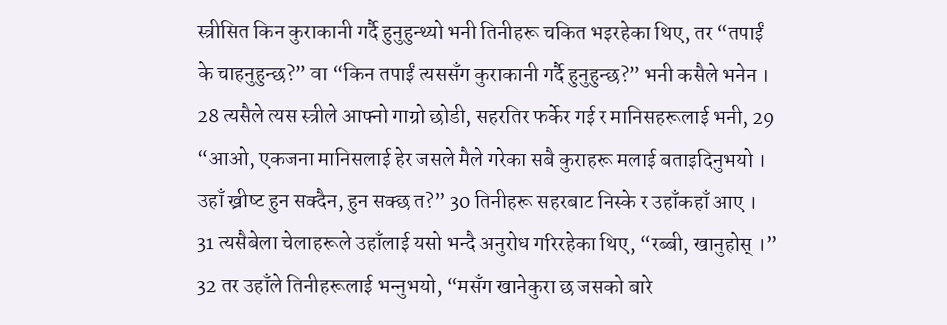स्‍‍त्रीसित किन कुराकानी गर्दै हुनुहुन्‍थ्यो भनी तिनीहरू चकित भइरहेका थिए, तर “तपाईं के चाहनुहुन्‍छ?” वा “किन तपाईं त्‍यससँग कुराकानी गर्दै हुनुहुन्‍छ?” भनी कसैले भनेन । 28 त्‍यसैले त्यस स्‍‍त्रीले आफ्नो गाग्रो छोडी, सहरतिर फर्केर गई र मानिसहरूलाई भनी, 29 “आओ, एकजना मानिसलाई हेर जसले मैले गरेका सबै कुराहरू मलाई बताइदिनुभयो । उहाँ ख्रीष्‍ट हुन सक्दैन, हुन सक्छ त?” 30 तिनीहरू सहरबाट निस्के र उहाँकहाँ आए । 31 त्‍यसैबेला चेलाहरूले उहाँलाई यसो भन्‍दै अनुरोध गरिरहेका थिए, “रब्‍बी, खानुहोस् ।” 32 तर उहाँले तिनीहरूलाई भन्‍नुभयो, “मसँग खानेकुरा छ जसको बारे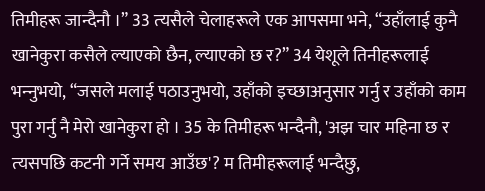तिमीहरू जान्दैनौ ।” 33 त्‍यसैले चेलाहरूले एक आपसमा भने, “उहाँलाई कुनै खानेकुरा कसैले ल्‍याएको छैन, ल्‍याएको छ र?” 34 येशूले तिनीहरूलाई भन्‍नुभयो, “जसले मलाई पठाउनुभयो, उहाँको इच्‍छाअनुसार गर्नु र उहाँको काम पुरा गर्नु नै मेरो खानेकुरा हो । 35 के तिमीहरू भन्‍दैनौ, 'अझ चार महिना छ र त्‍यसपछि कटनी गर्ने समय आउँछ'? म तिमीहरूलाई भन्‍दैछु,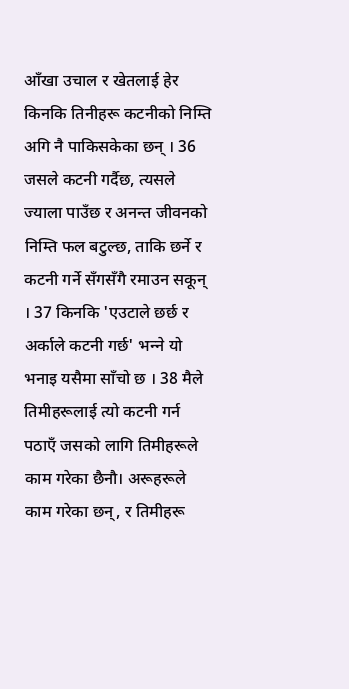आँखा उचाल र खेतलाई हेर किनकि तिनीहरू कटनीको निम्‍ति अगि नै पाकिसकेका छन् । 36 जसले कटनी गर्दैछ, त्यसले ज्याला पाउँछ र अनन्‍त जीवनको निम्‍ति फल बटुल्‍छ, ताकि छर्ने र कटनी गर्ने सँगसँगै रमाउन सकून् । 37 किनकि 'एउटाले छर्छ र अर्काले कटनी गर्छ' भन्‍ने यो भनाइ यसैमा साँचो छ । 38 मैले तिमीहरूलाई त्यो कटनी गर्न पठाएँ जसको लागि तिमीहरूले काम गरेका छैनौ। अरूहरूले काम गरेका छन्, र तिमीहरू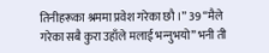तिनीहरूका श्रममा प्रवेश गरेका छौ ।” 39 “मैले गरेका सबै कुरा उहाँले मलाई भन्‍नुभयो” भनी ती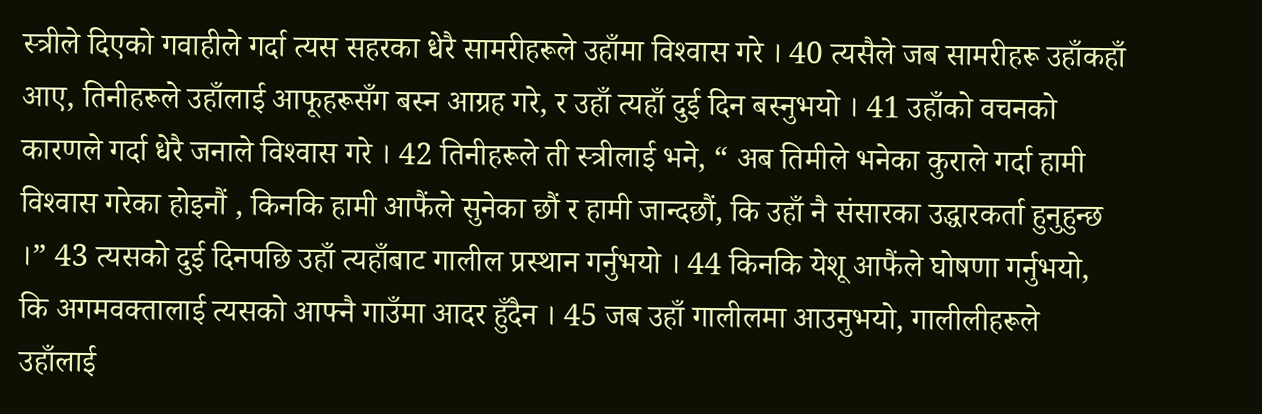स्‍‍त्रीले दिएको गवाहीले गर्दा त्‍यस सहरका धेरै सामरीहरूले उहाँमा विश्‍वास गरे । 40 त्यसैले जब सामरीहरू उहाँकहाँ आए, तिनीहरूले उहाँलाई आफूहरूसँग बस्‍न आग्रह गरे, र उहाँ त्‍यहाँ दुई दिन बस्‍नुभयो । 41 उहाँको वचनको कारणले गर्दा धेरै जनाले विश्‍वास गरे । 42 तिनीहरूले ती स्‍‍त्रीलाई भने, “ अब तिमीले भनेका कुराले गर्दा हामी विश्‍वास गरेका होइनौं , किनकि हामी आफैंले सुनेका छौं र हामी जान्दछौं, कि उहाँ नै संसारका उद्धारकर्ता हुनुहुन्‍छ ।” 43 त्यसको दुई दिनपछि उहाँ त्‍यहाँबाट गालील प्रस्थान गर्नुभयो । 44 किनकि येशू आफैंले घोषणा गर्नुभयो, कि अगमवक्‍तालाई त्यसको आफ्नै गाउँमा आदर हुँदैन । 45 जब उहाँ गालीलमा आउनुभयो, गालीलीहरूले उहाँलाई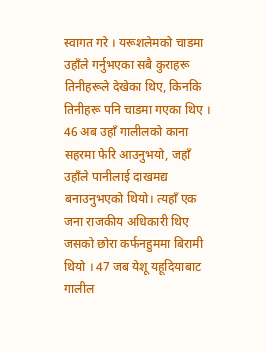स्‍वागत गरे । यरूशलेमको चाडमा उहाँले गर्नुभएका सबै कुराहरू तिनीहरूले देखेका थिए, किनकि तिनीहरू पनि चाडमा गएका थिए । 46 अब उहाँ गालीलको काना सहरमा फेरि आउनुभयो, जहाँ उहाँले पानीलाई दाखमद्य बनाउनुभएको थियो। त्यहाँ एक जना राजकीय अधिकारी थिए जसको छोरा कर्फनहुममा बिरामी थियो । 47 जब येशू यहूदियाबाट गालील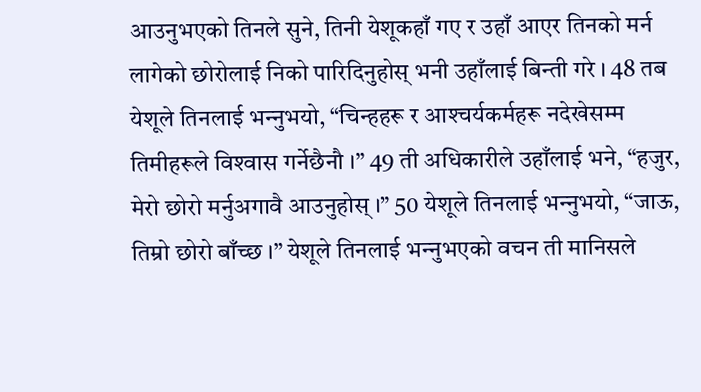आउनुभएको तिनले सुने, तिनी येशूकहाँ गए र उहाँ आएर तिनको मर्न लागेको छोरोलाई निको पारिदिनुहोस् भनी उहाँलाई बिन्‍ती गरे । 48 तब येशूले तिनलाई भन्‍नुभयो, “चिन्‍हहरू र आश्‍चर्यकर्महरू नदेखेसम्‍म तिमीहरूले विश्‍वास गर्नेछैनौ ।” 49 ती अधिकारीले उहाँलाई भने, “हजुर, मेरो छोरो मर्नुअगावै आउनुहोस् ।” 50 येशूले तिनलाई भन्‍नुभयो, “जाऊ, तिम्रो छोरो बाँच्‍छ ।” येशूले तिनलाई भन्‍नुभएको वचन ती मानिसले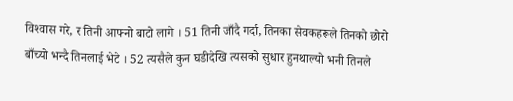विश्‍वास गरे, र तिनी आफ्नो बाटो लागे । 51 तिनी जाँदै गर्दा, तिनका सेवकहरूले तिनको छोरो बाँच्यो भन्दै तिनलाई भेटे । 52 त्यसैले कुन घडीदेखि त्यसको सुधार हुनथाल्यो भनी तिनले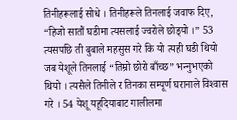तिनीहरूलाई सोधे । तिनीहरूले तिनलाई जवाफ दिए, “हिजो सातौं घडीमा त्यसलाई ज्‍वरोले छोड्‍यो ।” 53 त्‍यसपछि ती बुबाले महसुस गरे कि यो त्यही घडी थियो जब येशूले तिनलाई “तिम्रो छोरो बाँच्‍छ” भन्‍नुभएको थियो । त्यसैले तिनीले र तिनका सम्‍पूर्ण घरानाले विश्‍वास गरे । 54 येशू यहूदियाबाट गालीलमा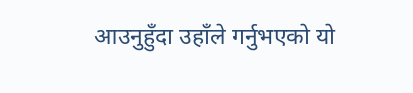आउनुहुँदा उहाँले गर्नुभएको यो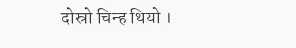दोस्रो चिन्‍ह थियो ।